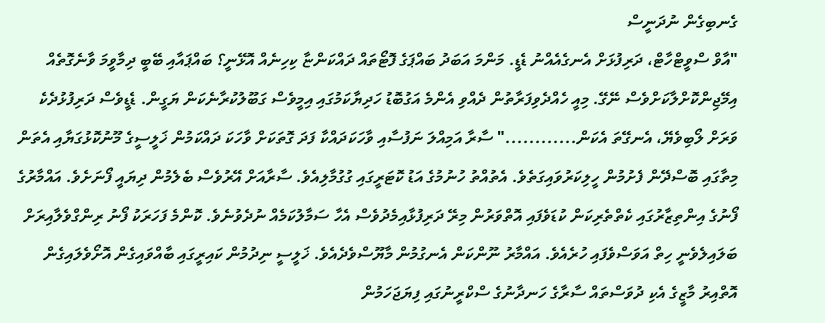ގެނބިގެން ނުދަނީސް
"އާވް ސްވީޓްހާޓް، ދަރިފުޅަށް އެނގެއެއްނު ޑެޑީ. މަންމަ އަބަދު ބައްޕަގެ ފޮޓޯތައް ދައްކަންޏާ ކިހިނެއް އޮޅޭނީ؟ ބައްޕައާއި ބޭބީ ދިމާވީމަ ވާނެގޮތެއް އިމޭޖިންކޮށްލާކަށްވެސް ނޭގޭ. މިއީ ހެއްދެވިފަރާތުން ދެއްވި އެންމެ އަގުބޮޑު ހަދިޔާކަމުގައި އިމީވެސް ގަބޫލުކުރާނެކަން ޔަގީން. ޑެޑީވެސް ދަރިފުޅުދެކެ ވަރަށް ލޯބިވެޔޭ، އެނގޭތަ އެކަން............" ސާރާ އަމިއްލަ ނަފުސާއި ވާހަކަދައްކާ ފަދަ ގޮތަކަށް ވާހަކަ ދައްކަމުން ޚަލީސީގެ މޫނުކޮޅުގަޔާއި އެތަން މިތާގައި ބޮސްދޭން ފެށުމުން ހީލިކަރުވައިގަތެވެ. އެތުއްތު ހުނުމުގެ އަޑު ކޮޓަރީގައި ގުގުމާލިއެވެ. ސާރާއަށް އޭރުވެސް ބެލެމުން ދިޔައީ ފޯނަށެވެ. އައްމާރުގެ ފޯނުގެ އިންތިޒާރުގައި ކެތްތެރިކަން ކުޑަވެފައި އޮތްވަރުން މިރޭ ދަރިފުޅާއިމެދުވެސް އެހާ ސަމާލުކަމެއް ނުދެވުނެވެ. ކޮންމެ ފަހަރަކު ފޯނު ރިންގްވެލާއިރަށް ބަލައިލެވެނީ ހިތް އަވަސްވެފައި ހުރެއެވެ. އައްމާރު ނޫންކަން އެނގުމުން މާޔޫސްވެދެއެވެ. ޚަލީސީ ނިދުމުން ކައިރީގައި ބާއްވައިގެން އޮށޯވެލައިގެން އޮތްއިރު މާޒީގެ އެކި ދުވަސްތައް ސާރާގެ ހަނދާނުގެ ސްކްރީނުގައި ފިޔަޖަހަމުން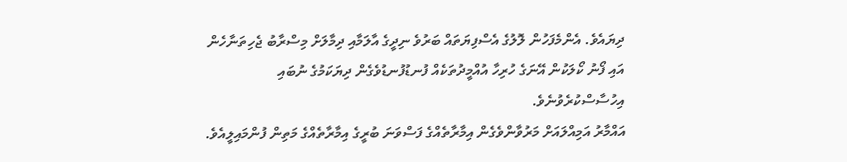ދިޔައެވެ. އެންމެފަހުން ލޮލުގެ އެސްފިޔަތައް ބަރުވެ ނިދީގެ އާލަމާއި ދިމާލަށް މިސްރާބު ޖެހިތަނާހެން އައި ފޯނު ކޯލަކުން އޭނަގެ ހުރިހާ އުއްމީދުތަކެއް ފުނޑުފުނޑުވެގެން ދިޔަކަމުގެ ނުބައި އިހުސާސްކުރެވުނެވެ.
އައްމާރު އަމިއްލައަށް މަރުވާންވެގެން އިމާރާތެއްގެ ފަސްވަނަ ބުރީގެ އިމާރާތެއްގެ މަތިން ފުންމައިލީއެވެ.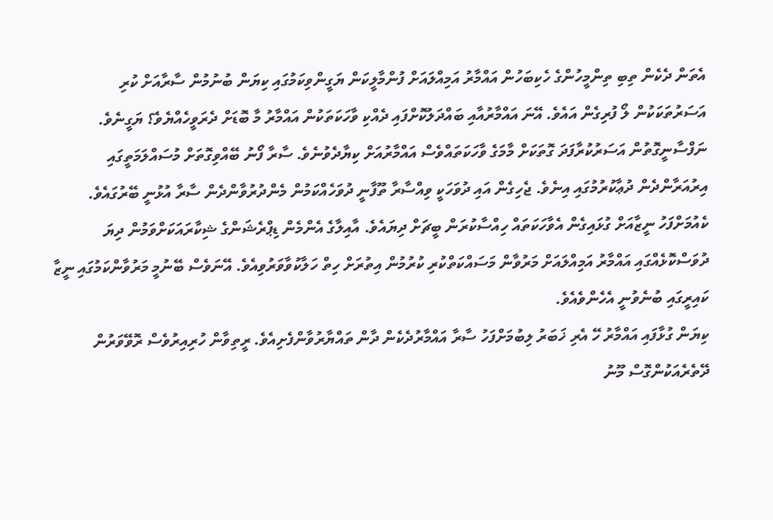އެތަން ދެކެން ތިބި ތިންމީހުންގެ ހެކިބަހުން އައްމާރު އަމިއްލައަށް ފުންމާލީކަން ޔަގީންވިކަމުގައި ކިޔަން ބުނުމުން ސާރާއަށް ކުރި އަސަރުތަކަކުން ލޯ ފުރިގެން އައެވެ. އޭނަ އައްމާރުއާއި ބައްދަލުކޮށްފައި ދެއްކި ވާހަކަތަކުން އައްމާރު މާ ބޮޑަށް ދެރަވީހެއްޔެވެ؟ ޔަގީނެވެ. ނަފްސާނީގޮތުން އަސަރުކުރާފަދަ ގޮތަކަށް މާމަގެ ވާހަކަތައްވެސް އައްމާރުއަށް ކިޔާދެވުނެވެ. ސާރާ ފޯނު ބޭއްވިގޮތަށް މުސައްލަމަތީގައި އިރުއަރާންދެން ދުޢާކުރުމުގައި އިނެވެ. ޖެހިގެން އައި ދުވަހަކީ ވިއްސާރާ ތޫފާނީ ދުވަހެއްކަމުން މެންދުރުވާންދެން ސާރާ އުޅުނީ ބޭރުގައެވެ. ކެއުމަށްފަހު ނީޒާއަށް ގުޅައިގެން އެވާހަކަތައް ހިއްސާކުރަން ބީޗަށް ދިޔައެވެ. އާއިލާގެ އެންމެން ޑިޕްރެޝަންގެ ޝިކާރައަކަށްވަމުން ދިޔަ ދުވަސްކޮޅެއްގައި އައްމާރު އަމިއްލައަށް މަރުވާން މަސައްކަތްކުރި ކުރުމުން އިތުރަށް ހިތް ހަލާކުވާވަރުވިއެވެ. އޭނަވެސް ބޭނުމީ މަރުވާންކަމުގައި ނީޒާ ކައިރީގައި ބުނެވުނީ އެހެންވެއެވެ.
ކިޔަން ގުޅާފައި އައްމާރު ހޭ އެރި ޚަބަރު ލިބުމަށްފަހު ސާރާ އައްމާރުދެކެން ދާން ތައްޔާރުވާންފެށިއެވެ. ރީތިވާން ހުރިއިރުވެސް ރޮވޭވަރުން ދޭތެރެއަކުންގޮސް މޫނު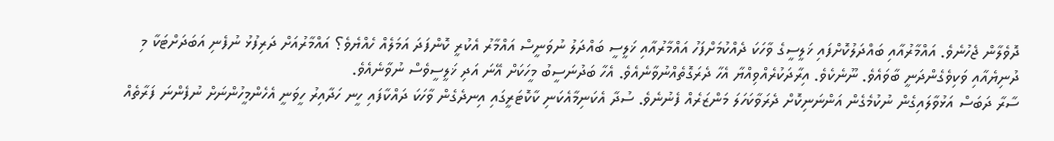ދޮވެލާން ޖެހުނެވެ. އައްމާރުއާއި ބައްދަލުކޮށްފައި ޚަލީސީގެ ވާހަކަ ދެއްކުމަށްފަހު އައްމާރުއާއި ޚަލީސީ ބައްދަލު ނުވަނީސް އައްމާރު އެކުރީ ކޮންފަދަ އަމަލެއް ހެއްޔެވެ؟ އައްމާރުއަށް ދަރިފުޅު ނުފެނި އަބަދަށްޓަކާ މި ދުނިޔެއާއި ވަކިވެގެންދަނީ ބާވައެވެ. ނޫނެކެވެ. އިރާދަކުރެއްވިއްޔާ އެހާ ދެރަގޮތެއްނުވާނެއެވެ. އެހާ ބަދުނަސީބު މީހަކަށް އޭނަ އަދި ޚަލީސީވެސް ނުވާނެއެވެ.
ސާރާ ދަބަސް އަޅުވާލައިގެން ނުކުމެގެން އަންނަނިކޮށް ދެރަވާކަހަލަ މަންޒަރެއް ފެނުނެވެ. ސުދާ އެކަނިމާއެކަނި ކާކޮޓަރީގައި އިނދެގެން ވާހަކަ ދައްކާފައި ހީނ ހަދާއިރު ހީވަނީ އެހެންމީހުންނަށް ނުފެންނަ ފަރާތެއް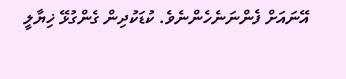އޭނައަށް ފެންނަނެހެންނެވެ. ކުޑަކުދިން ގެންގުޅޭ ޚިޔާލީ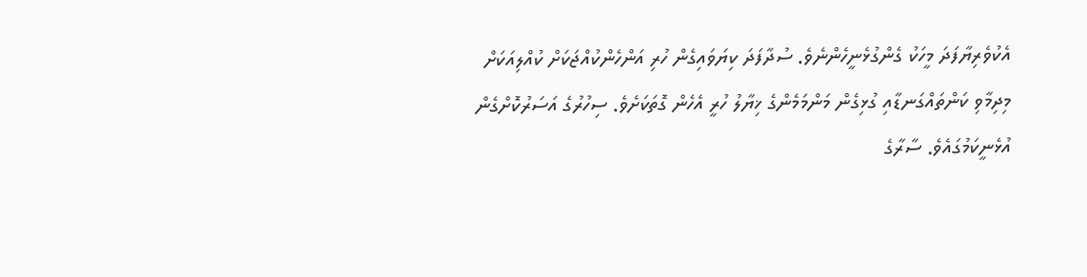އެކުވެރިޔާފަދަ މީހަކު ގެންގުޅެނީހެންނެވެ. ސުދާފަދަ ކިޔަވައިގެން ހުރި އަންހެންކުއްޖަކަށް ކުއްލިއަކަށް މިދިމާވި ކަންތައްގަނޑާއި ގުޅިގެން މަންމަމެންގެ ޚިޔާލު ހުރީ އެހެން ގޮތަކަށެވެ. ސިހުރުގެ އަސަރުކޮށްގެން އުޅެނީކަމުގައެވެ. ސާރާގެ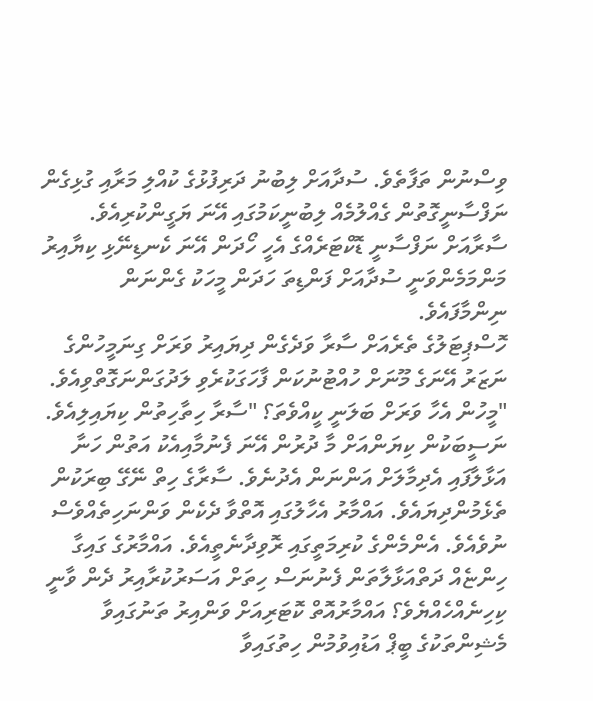ވިސްނުން ތަފާތެވެ. ސުދާއަށް ލިބުނު ދަރިފުޅުގެ ކުއްލި މަރާއި ގުޅިގެން ނަފްސާނީގޮތުން ގެއްލުމެއް ލިބުނީކަމުގައި އޭނަ ޔަގީންކުރިއެވެ. ސާރާއަށް ނަފްސާނީ ޑޮކްޓަރެއްގެ އެހީ ހޯދަން އޭނަ ކެނޑިނޭޅި ކިޔާއިރު މަންމަމެންވަނީ ސުދާއަށް ފަންޑިތަ ހަދަން މީހަކު ގެންނަން ނިންމާފައެވެ.
ހޮސްޕިޓަލުގެ ތެރެއަށް ސާރާ ވަދެގެން ދިޔައިރު ވަރަށް ގިނަމީހުންގެ ނަޒަރު އޭނަގެ މޫނަށް ހުއްޓުނުކަން ފާހަގަކުރެވި ލަދުގަންނަގޮތްވިއެވެ.
"މީހުން އެހާ ވަރަށް ބަލަނީ ކީއްވެތަ؟ "ސާރާ ހިތާހިތުން ކިޔައިލިއެވެ. ނަސީބަކުން ކިޔަންއަށް މާ ދުރުން އޭނަ ފެނުމާއިއެކު އަތުން ހަނާ އަޅާލާފައި އެދިމާލަށް އަންނަން އެދުނެވެ. ސާރާގެ ހިތް ނޭގޭ ބިރަކުން ތެޅެމުންދިޔައެވެ. އައްމާރު އެހާލުގައި އޮތްވާ ދެކެން ވަންނަހިތެއްވެސް ނުވެއެވެ. އެންމެންގެ ކުރިމަތީގައި ރޮވިދާނެތީއެވެ. އައްމާރުގެ ގައިގާ ހިންޏެއް ދަތްއަޅާލާތަން ފެނުނަސް ހިތަށް އަސަރުކުރާއިރު ދެން ވާނީ ކިހިނެއްހެއްޔެވެ؟ އައްމާރުއޮތް ކޮޓަރިއަށް ވަންއިރު ތަނުގައިވާ މެޝިންތަކުގެ ބީޕް އަޑުއިވުމުން ހިތުގައިވާ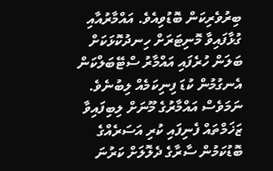ބިރުވެރިކަން ބޮޑުވިއެވެ. އައްމާރުއާއި ގުޅާފައިވާ މޮނިޓަރަށް ހިނދުކޮޅަކަށް ބަލަން ހުރެފައި އައްމާރު ސްޓޭބަލްކަން އެނގުމުން ކުޑަ ފިނިކަމެއް ލިބުނެވެ. ނަމަވެސް އައްމާރުގެ މޫނަށް ލިބިފައިވާ ޒަޚަމްތައް ފެނިފައި ކުރި އަސަރެއްގެ ބޮޑުކަމުން ސާރާގެ ދެލޮލަށް ކަރުނަ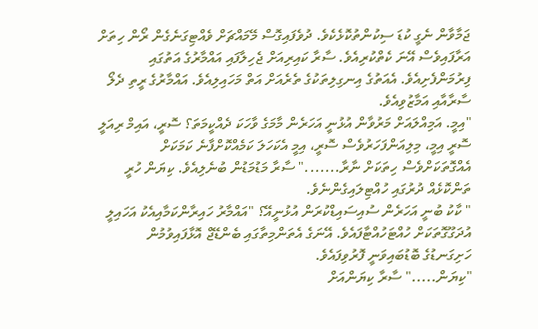ޖަމާވާން ނެގީ ކުޑަ ސިކުންތުކޮޅެކެވެ. ދުވެފައިގޮސް މޭމައްޗަށް ވެއްޓިގަނެގެން ރޯން ހިތަށް އަރާފައިވެސް އޭނަ ކެތްކުރިއެވެ. ސާރާ ކައިރިއަށް ޖެހިލާފައި އައްމާރުގެ އަތުގައި ފިރުމަންފެށިއެވެ. އެއަތުގެ އިނގިލިތަކުގެ ތެރެއަށް އަތް މަހައިލިއެވެ. އައްމާރުގެ ރީތި ދެލޯ ސާރާއާއި އަމާޒުވިއެވެ.
"އިމީ. އަމިއްލައަށް މަރުވާން އުޅުނީ އަހަރެން މާމަގެ ވާހަކަ ދެއްކީމަތަ؟ ސޮރީ، އައިމް ރިއަލީ ސޮރީ އިމީ، މިލިއަންފަހަރުވެސް ސޮރީ، އިމީ އެކަހަލަ ކަމެއްކޮށްފާނެ ކަމަކަށް އެއްގޮތަކަށްވެސް ހިތަކަށް ނާރާ......." ސާރާ މަޑުމަޑުން ބުނެލިއެވެ. ކިޔަން ހުރީ ތަންކޮޅެއް ދުރުގައި ހުއްޓިލައިގެންނެވެ.
" ކާކު ބުނީ އަހަރެން ސުއިސައިޑްކުރަން އުޅުނީއޭ؟ "އައްމާރު ހައިރާންކަމާއިއެކު އަހައިލީ އުދަގޫގޮތަކަށް ހުއްޓަހުއްޓާފައެވެ. އޭނަގެ އެތަންމިތާގައި ބެންޑޭޖް އޮޅާފައިވުމުން ހަށިގަނޑުގެ ބޮޑުބައިވަނީ ފޮރުވިފައެވެ.
"ކިޔަން....." ސާރާ ކިޔަންއަށް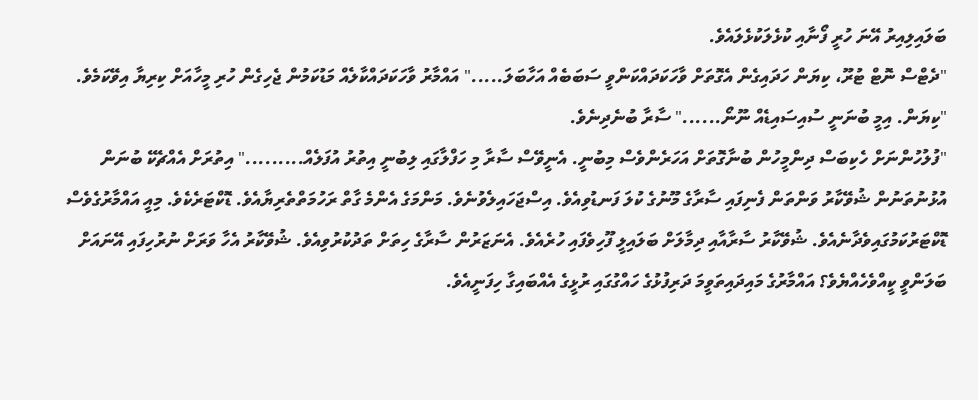ބަލައިލިއިރު އޭނަ ހުރީ ފޯނާއި ކުޅެލަކުޅެލައެވެ.
"ދެޓްސް ނޮޓް ޓުރޫ، ކިޔަން ހަދައިގެން އެގޮތަށް ވާހަކަދައްކަންވީ ސަބަބެއް އަހާބަލަ....." އައްމާރު ވާހަކަދައްކާލެއް މަޑުކަމުން ޖެހިގެން ހުރި މީހާއަށް ކިރިޔާ އިވޭކަމެވެ.
"ކިޔަން. އިމީ ބުނަނީ ސުއިސައިޑެއް ނޫނޯ......" ސާރާ ބުނެދިނެވެ.
"ފުލުހުންނަށް ހެކިބަސް ދިންމީހުން ބުނާގޮތަށް އަހަރެންވެސް މިބުނީ. އެނީވޭސް ސާރާ މި ހަފްލާގައި ލިބުނީ އިތުރު އުފަލެއް........." އިތުރަށް އެއްޗެކޭ ބުނަން އުޅުނުތަނުން ޝުވޭކާރު ވަންތަން ފެނިފައި ސާރާގެ މޫނުގެ ކުލަ ފަނޑުވިއެވެ. އިސްޖަހައިލެވުނެވެ. މަންމަގެ އެންމެ ގާތް ރަހުމަތްތެރިޔާއެވެ. ޑޮކްޓަރެކެވެ. މިއީ އައްމާރުގެވެސް ޑޮކްޓަރުކަމުގައިވެދާނެއެވެ. ޝުވޭކާރު ސާރާއާއި ދިމާލަށް ބަލައިލީ ފޫހިވެފައި ހުރެއެވެ. އެނަޒަރުން ސާރާގެ ހިތަށް ތަދުކުރުވިއެވެ. ޝުވޭކާރު އެހާ ވަރަށް ނުރުހިފައި އޭނައަށް ބަލަންވީ ކީއްވެހެއްޔެވެ؟ އައްމާރުގެ މައިދައިތަވީމަ ދަރިފުޅުގެ ހައްގުގައި ރުޅީގެ އެއްބައިގާ ހިފަނީއެވެ.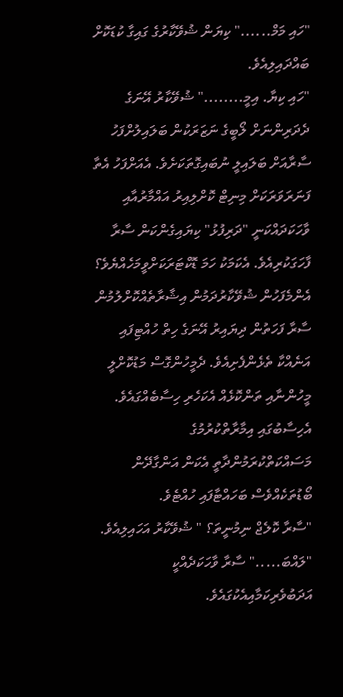"ހައި މަމް......" ކިޔަން ޝުވޭކާރުގެ ގައިގާ ކުޑަކޮށް ބައްދައިލިއެވެ.
"ހައި ކިޔާ. އިމީ........" ޝުވޭކާރު އޭނަގެ ދެދަރިންނަށް ލޯބީގެ ނަޒަރަކުން ބަލައިލުށްފަހު ސާރާއަށް ބަލައިލީ ނުބައިގޮތަކަށެވެ. އެއަށްފަހު އެތާ ފަނަރަވަރަކަށް މިނިޓް ކޮށްލިއިރު އައްމާރުއާއި ވާހަކަދައްކަނީ "ދަރިފުޅު" ކިޔައިގެންކަން ސާރާ ފާހަގަކުރިއެވެ. އެކަމަކު ހަމަ ޑޮކްޓަރަކަށްވީމަހެއްޔެވެ؟ އެންމެފަހުން ޝުވޭކާރުދަމުން އިޝާރާތެއްކޮށްލުމުން ސާރާ ފަހަތުން ދިޔައިރު އޭނަގެ ހިތް ހުއްޓިފައި އަނެއްކާ ތެޅެންފެށިއެވެ. ދެމީހުންގޮސް މަޑުކޮށްލީ މީހުންނާއި ތަންކޮޅެއް އެކަހެރި ހިސާބެއްގައެވެ. އެހިސާބުގައި އިމާރާތްކުރުމުގެ މަސައްކަތްކުރަމުންދާތީ އެކަން އަންގާދޭން ބޯޑުތަކެއްވެސް ބަހައްޓާފައި ހުއްޓެވެ.
"ސާރާ ކޮލެޖް ނިމުނީތަ؟ " ޝުވޭކާރު އަހައިލިއެވެ.
"ލައްބަ....." ސާރާ ވާހަކަދެއްކީ އަދަބުވެރިކަމާއިއެކުގައެވެ.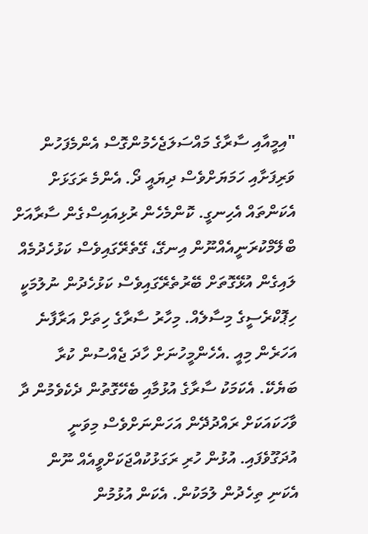"އިމީއާއި ސާރާގެ މައްސަލަޖެހެމުންގޮސް އެންމެފަހުން ވަރިފަށާއި ހަމަޔަށްވެސް ދިޔައީ ދޯ. އެންމެ ރަގަޅަށް އެކަންތައް އެހިނގީ. ކޮންމެހެން ރުޅިއައިސްގެން ސާރާއަށް ބްލޭމްކުރަނީއެއްނޫން އިނގޭ، ގޭތެރޭގައިވެސް ކަޅުހެދުމެއް ލައިގެން އުޅޭގޮތަށް ބޭރުތެރޭގައިވެސް ކަޅުހެދުން ނުލުމަކީ ހިޕޮކްރެސީގެ މިސާލެއް. މިހާރު ސާރާގެ ހިތަށް އަރާފާނެ އަހަރެން މިއީ .އެހެންމީހުނަށް ހާދަ ޖެއްސުން ކުރާ ބަޔެކޭ. އެކަމަކު ސާރާގެ އުޅުމާއި ބެހޭގޮތުން ދެކެވެމުން ދާ ވާހަކައަކަށް ރައްދުދޭން އަހަންނަށްވެސް މިވަނީ އުދަގޫވެފައި. އުޅުން ހުރި ރަގަޅުކުއްޖަކަށްވީއެއް ނޫން އެކަނި ތިހެދުން ލުމަކުން. އެކަން އުޅުމުން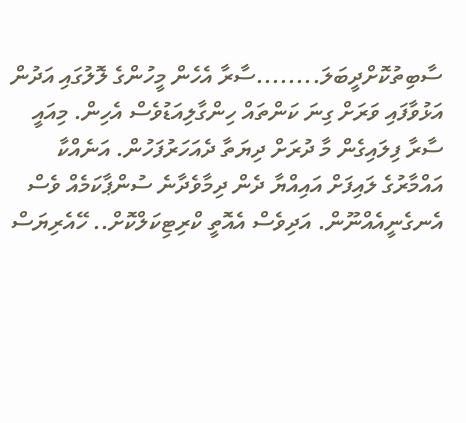ސާބިތުކޮށްދީބަލަ........ސާރާ އެހެން މީހުންގެ ލޮލުގައި އަދުން އަޅުވާފައި ވަރަށް ގިނަ ކަންތައް ހިންގާލިއަޑުވެސް އެހިން. މިއައީ ސާރާ ފިލައިގެން މާ ދުރަށް ދިޔަތާ ދެއަހަރުފަހުން. އަނެއްކާ އައްމާރުގެ ލައިފަށް އައިއްޔާ ދެން ދިމާވެދާނެ ސުންޕާކަމެއް ވެސް އެނގެނީއެއްނޫން. އަދިވެސް އެއޮތީ ކްރިޓިކަލްކޮށް.. ހޭއެރިޔަސް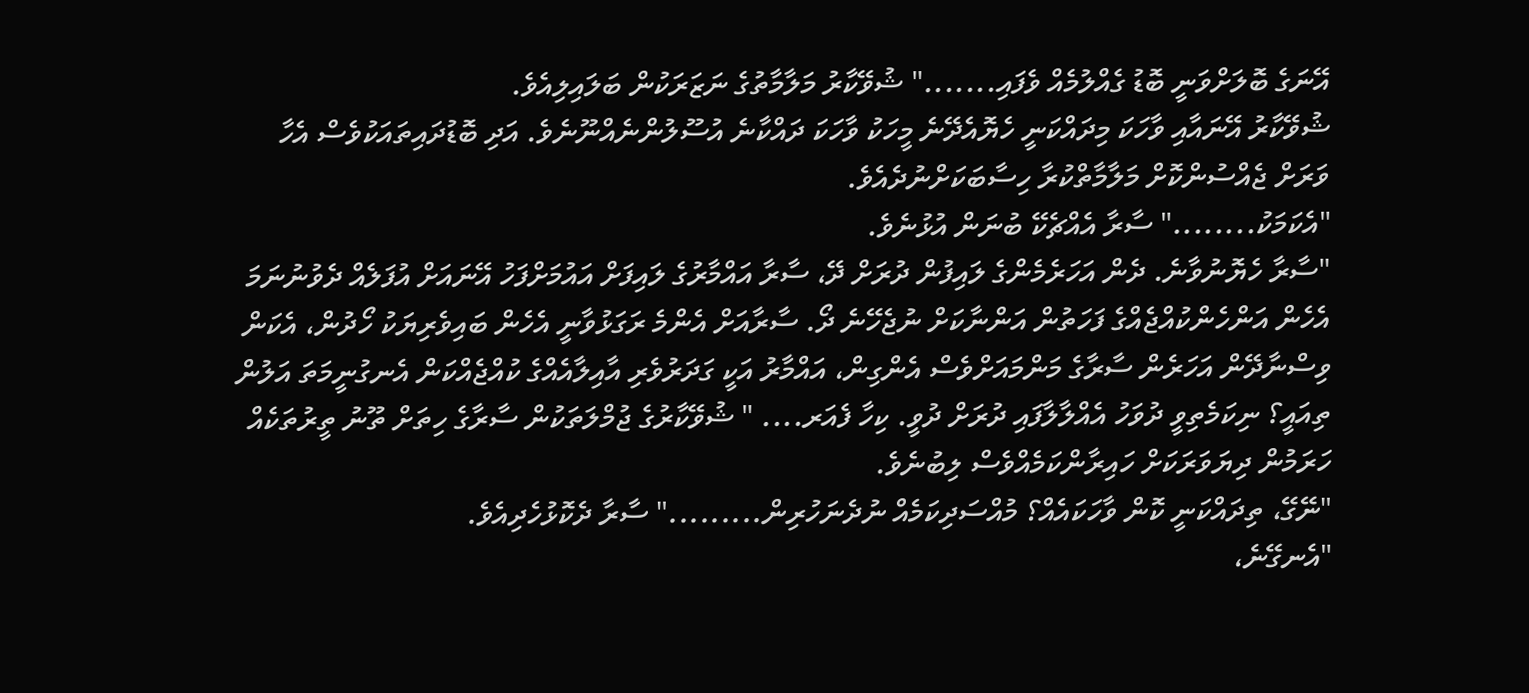އޭނަގެ ބޮލަށްވަނީ ބޮޑު ގެއްލުމެއް ވެފައި......." ޝުވޭކާރު މަލާމާތުގެ ނަޒަރަކުން ބަލައިލިއެވެ.
ޝުވޭކާރު އޭނައާއި ވާހަކަ މިދައްކަނީ ހެޔޮއެދޭނެ މީހަކު ވާހަކަ ދައްކާނެ އުސޫލުންނެއްނޫނެވެ. އަދި ބޮޑުދައިތައަކުވެސް އެހާ ވަރަށް ޖެއްސުންކޮށް މަލާމާތްކުރާ ހިސާބަކަށްނުދެއެވެ.
"އެކަމަކު........" ސާރާ އެއްޗެކޭ ބުނަން އުޅުނެވެ.
"ސާރާ ހެޔޮނުވާނެ. ދެން އަހަރެމެންގެ ލައިފުން ދުރަށް ދޭ، ސާރާ އައްމާރުގެ ލައިފަށް އައުމަށްފަހު އޭނައަށް އުފަލެއް ދެވުނުނަމަ އެހެން އަންހެންކުއްޖެއްގެ ފަހަތުން އަންނާކަށް ނުޖެހޭނެ ދޯ. ސާރާއަށް އެންމެ ރަގަޅުވާނީ އެހެން ބައިވެރިޔަކު ހޯދުން، އެކަން ވިސްނާދޭން އަހަރެން ސާރާގެ މަންމައަށްވެސް އެންގިން، އައްމާރު އަކީ ގަދަރުވެރި އާއިލާއެއްގެ ކުއްޖެއްކަން އެނގުނީމަތަ އަލުން ތިއައީ؟ ނިކަމެތިވީ ދުވަހު އެއްލާލާފައި ދުރަށް ދުވީ. ކިހާ ފެއަރ.... " ޝުވޭކާރުގެ ޖުމްލަތަކުން ސާރާގެ ހިތަށް ތޫނު ތީރުތަކެއް ހަރަމުން ދިޔަވަރަކަށް ހައިރާންކަމެއްވެސް ލިބުނެވެ.
"ނޭގޭ، ތިދައްކަނީ ކޮން ވާހަކައެއް؟ މުއްސަދިކަމެއް ނުދެނަހުރިން........." ސާރާ ދެކޮޅުހެދިއެވެ.
"އެނގޭނެ،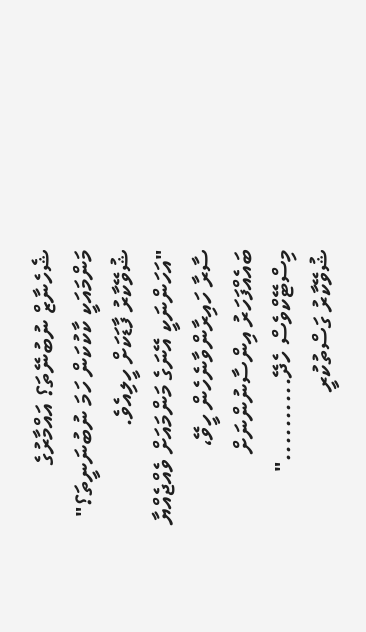ޝެހެނާޒް ނުބުނޭތަ؟ އައްމާރުގެ މަންމައަކީ ކާކުކަން ހަމަ ނުބުނަނީތަ؟" ޝުވޭކާރު ފާޑަކަށް ހީލިއެވެ.
"އަހަންނަކީ އޭނަގެ މަންމައަށް ވެއްޖެއްޔާ ސާރާ ހައިރާންވާނެހެން ހީވޭ، ބައެއްފަހަރު އިންސާނުންނަށް މިސްޓޭކްވެސް ހެދޭ.........." ޝުވޭކާރު ގަސްތުކުރީ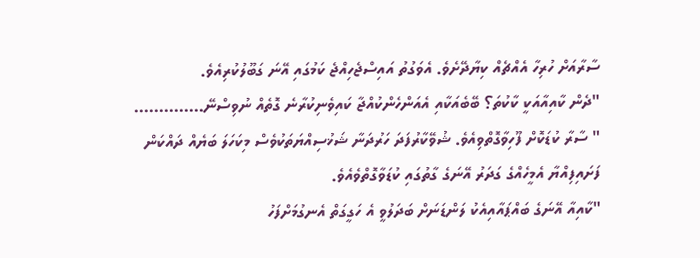ސާރާއަށް ހުރިހާ އެއްޗެއް ކިޔާދޭށެވެ. އެވަގުތު އައިސްޖެހިއްޖެ ކަމުގައި އޭނަ ގަބޫލުކުރިއެވެ.
"ދެން ކާއިއާއަކީ ކާކުތަ؟ ބޭބެއަކާއި އެއަންހެންކުއްޖާ ކައިވެނިކުރާނެ ގޮތެއް ނުވިސްނޭ.............. " ސާރާ ކުޑަކޮށް ފޫހިވާގޮތްވިއެވެ. ޝުވޭކާރުފަދަ ހަރުދަނާ ޝަޚުސިއްޔަތަކުވެސް މިކަހަލަ ބަޔެއް ދައްކަން ފަށައިފިއްޔާ އެމީހެއްގެ ގަދަރު އޭނަގެ ގާތުގައި ކުޑަވާގޮތްވެއެވެ.
"ކާއިއާ އޭނަގެ ބައްޕައާއިއެކު ލަންޑަނަށް ބަދަލުވީ އެ ހަގީގަތް އެނގުމަށްފަހު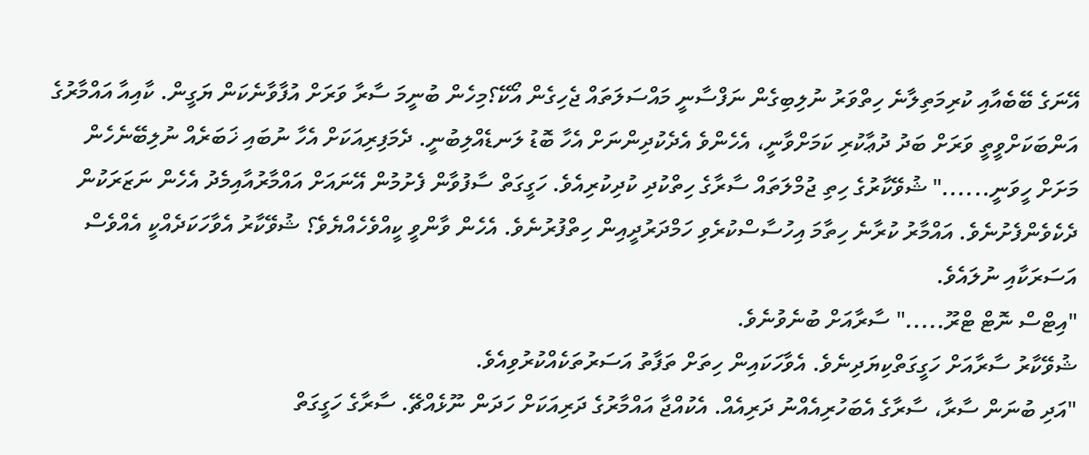އޭނަގެ ބޭބެއާއި ކުރިމަތިލާނެ ހިތްވަރު ނުލިބިގެން ނަފްސާނީ މައްސަލަތައް ޖެހިގެން އޯކޭ؟މިހެން ބުނީމަ ސާރާ ވަރަށް އުފާވާނެކަން ޔަގީން. ކާއިއާ އައްމާރުގެ އަންބަކަށްވީތީ ވަރަށް ބަދު ދުޢާކުރި ކަމަށްވާނީ، އެހެންވެ އެދެކުދިންނަށް އެހާ ބޮޑު ލަނޑެއްލިބުނީ. ދެމަފިރިއަކަށް އެހާ ނުބައި ޚަބަރެއް ނުލިބޭނެހެން މަށަށް ހީވަނީ......" ޝުވޭކާރުގެ ހިތި ޖުމްލަތައް ސާރާގެ ހިތްކުދި ކުދިކުރިއެވެ. ހަގީގަތް ސާފުވާން ފެށުމުން އޭނައަށް އައްމާރުއާއިމެދު އެހެން ނަޒަރަކުން ދެކެވެންފެށުނެވެ. އައްމާރު ކުރާނެ ހިތާމަ އިހުސާސްކުރެވި ހަމްދަރުދީއިން ހިތްފުރުނެވެ. އެހެން ވާންވީ ކީއްވެހެއްޔެވެ؟ ޝުވޭކާރު އެވާހަކަދެއްކީ އެއްވެސް އަސަރަކާއި ނުލައެވެ.
"އިޓްސް ނޮޓް ޓްރޫ....." ސާރާއަށް ބުނެވުނެވެ.
ޝުވޭކާރު ސާރާއަށް ހަގީގަތްކިޔަދިނެވެ. އެވާހަކައިން ހިތަށް ތަފާތު އަސަރުތަކެއްކުރުވިއެވެ.
"އަދި ބުނަން ސާރާ، ސާރާގެ އެބަހުރިއެއްނު ދަރިއެއް. އެކުއްޖާ އައްމާރުގެ ދަރިއަކަށް ހަދަން ނޫޅެއްޗޭ. ސާރާގެ ހަގީގަތް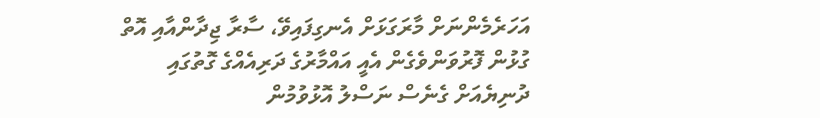އަހަރެމެންނަށް މާރަގަޅަށް އެނގިފައިވޭ، ސާރާ ޖިދާންއާއި އޮތް ގުޅުން ފޮރުވަންވެގެން އެއީ އައްމާރުގެ ދަރިއެއްގެ ގޮތުގައި ދުނިޔެއަށް ގެނެސް ނަސްލު އޮޅުވުމުން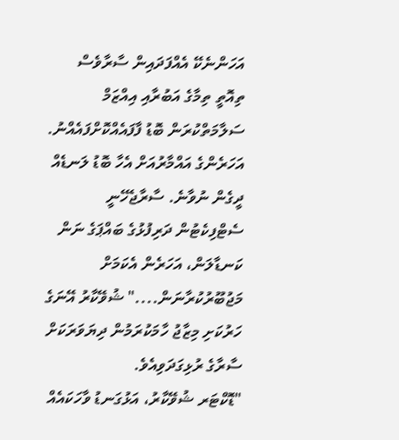އަހަންނެކޭ އެއްފަދައިން ސާރާވެސް ތިއޮތީ ތިމާގެ އަބުރާއި އިއްޒަމް ސަލާމަތްކުރަން ބޮޑު ފާފައެއްކޮށްފައެއްނު. އަހަރެންގެ އައްމާރުއަށް އެހާ ބޮޑު ލަނޑެއް ދީގެން ނުވާނެ. ސާރާޖެހޭނީ ސެޓްފިކެޓުން ދަރިފުޅުގެ ބައްޕަގެ ނަން ކަނޑާލަން، އަހަރެން އެކަމަށް މަޖުބޫރުކުރާނަން...." ޝުވޭކާރު އޭނަގެ ހަރުކަށި މިޒާޖު ހާމަކުރަމުން ދިޔަވަރަކަށް ސާރާގެ ރުޅިގަދަވިއެވެ.
"ޑޮކްޓަރ ޝުވޭކާރު، އަޅުގަނޑު ވާހަކައެއް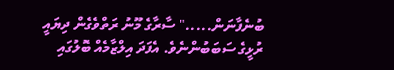ބުނެފާނަން....." ސާރާގެ މޫނު ރަތްވެގެން ދިޔައީ ރުޅީގެ ސަބަބުންނެވެ. އެފަދަ އިލްޒާމެއް ބޮލުގައި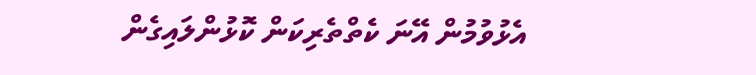އެޅުވުމުން އޭނަ ކެތްތެރިކަން ކޮޅުންލައިގެން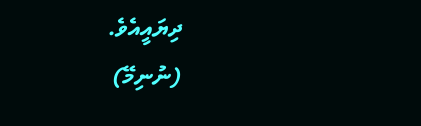ދިޔައީއެވެ.
(ނުނިމޭ)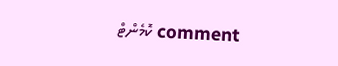comment ކޮމެންޓް